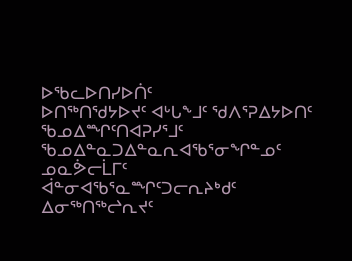ᐅᖃᓚᐅᑎᓯᐅᑏᑦ
ᐅᑎᖅᑎᖁᔭᐅᔪᑦ ᐊᒡᒐᖕᒧᑦ ᖁᐱᕐᕈᐃᔭᐅᑎᑦ ᖃᓄᐃᙱᑦᑎᐊᕈᓯᕐᒧᑦ ᖃᓄᐃᓐᓇᑐᐃᓐᓇᕆᐊᖃᕐᓂᖏᓐᓄᑦ
ᓄᓇᕘᓕᒫᒥᑦ
ᐋᓐᓂᐊᖃᕐᓇᙱᑦᑐᓕᕆᔨᒃᑯᑦ ᐃᓂᖅᑎᖅᖠᕆᔪᑦ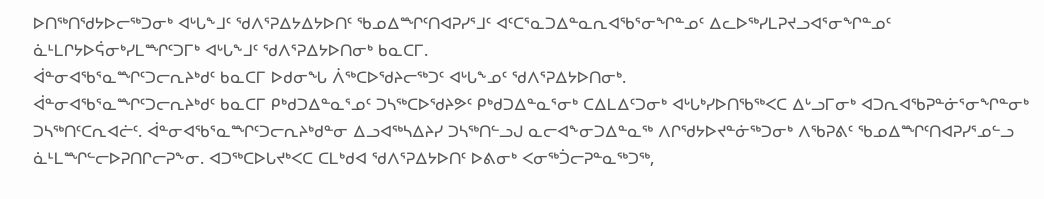ᐅᑎᖅᑎᖁᔭᐅᓕᖅᑐᓂᒃ ᐊᒡᒐᖕᒧᑦ ᖁᐱᕐᕈᐃᔭᐃᔭᐅᑎᑦ ᖃᓄᐃᙱᑦᑎᐊᕈᓯᕐᒧᑦ ᐊᑦᑕᕐᓇᑐᐃᓐᓇᕆᐊᖃᕐᓂᖏᓐᓄᑦ ᐃᓚᐅᖅᓯᒪᕈᔪᓗᐊᕐᓂᖏᓐᓄᑦ ᓈᒻᒪᒋᔭᐅᕌᓂᒃᓯᒪᙱᑦᑐᒥᒃ ᐊᒡᒐᖕᒧᑦ ᖁᐱᕐᕈᐃᔭᐅᑎᓂᒃ ᑲᓇᑕᒥ.
ᐋᓐᓂᐊᖃᕐᓇᙱᑦᑐᓕᕆᔨᒃᑯᑦ ᑲᓇᑕᒥ ᐅᑯᓂᖓ ᐲᖅᑕᐅᖁᔨᓕᖅᑐᑦ ᐊᒡᒐᖕᓄᑦ ᖁᐱᕐᕈᐃᔭᐅᑎᓂᒃ.
ᐋᓐᓂᐊᖃᕐᓇᙱᑦᑐᓕᕆᔨᒃᑯᑦ ᑲᓇᑕᒥ ᑭᒃᑯᑐᐃᓐᓇᕐᓄᑦ ᑐᓴᖅᑕᐅᖁᔨᕗᑦ ᑭᒃᑯᑐᐃᓐᓇᕐᓂᒃ ᑕᐃᒪᐃᑦᑐᓂᒃ ᐊᒡᒐᒃᓯᐅᑎᖃᖅᐸᑕ ᐃᒡᓗᒥᓂᒃ ᐊᑐᕆᐊᖃᕈᓐᓃᕐᓂᖏᓐᓂᒃ ᑐᓴᖅᑎᑦᑕᕆᐊᓖᑦ. ᐋᓐᓂᐊᖃᕐᓇᙱᑦᑐᓕᕆᔨᒃᑯᓐᓂ ᐃᓗᐊᖅᓴᐃᔨᓯ ᑐᓴᖅᑎᓪᓗᒍ ᓇᓕᐊᖕᓂᑐᐃᓐᓇᖅ ᐱᒋᖁᔭᐅᔪᓐᓃᖅᑐᓂᒃ ᐱᖃᕈᕕᑦ ᖃᓄᐃᙱᑦᑎᐊᕈᓯᕐᓄᓪᓗ ᓈᒻᒪᙱᓪᓕᐅᕈᑎᒋᓕᕈᖕᓂ. ᐊᑐᖅᑕᐅᒐᔪᒃᐸᑕ ᑕᒪᒃᑯᐊ ᖁᐱᕐᕈᐃᔭᐅᑎᑦ ᐅᕕᓂᒃ ᐸᓂᖅᑑᓕᕈᓐᓇᖅᑐᖅ,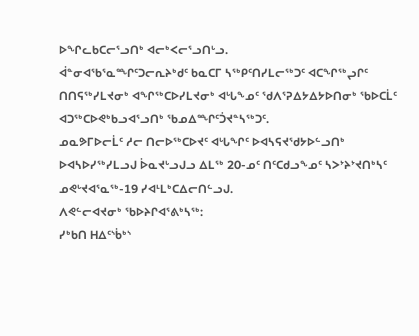ᐅᖏᓚᑲᑕᓕᕐᓗᑎᒃ ᐊᓕᒃᐸᓕᕐᓗᑎᒡᓗ.
ᐋᓐᓂᐊᖃᕐᓇᙱᑦᑐᓕᕆᔨᒃᑯᑦ ᑲᓇᑕᒥ ᓴᖅᑭᑦᑎᓯᒪᓕᖅᑐᑦ ᐊᑕᖏᖅᖢᒋᑦ ᑎᑎᕋᖅᓯᒪᔪᓂᒃ ᐊᖏᖅᑕᐅᓯᒪᔪᓂᒃ ᐊᒡᒐᖕᓄᑦ ᖁᐱᕐᕈᐃᔭᐃᔭᐅᑎᓂᒃ ᖃᐅᑕᒫᑦ ᐊᑐᖅᑕᐅᕙᒃᑲᓗᐊᕐᓗᑎᒃ ᖃᓄᐃᙱᑦᑑᔪᓐᓴᖅᑐᑦ.
ᓄᓇᕗᒥᐅᓕᒫᑦ ᓱᓕ ᑎᓕᐅᖅᑕᐅᔪᑦ ᐊᒡᒐᖏᑦ ᐅᐊᓴᕋᔪᖁᔭᐅᓪᓗᑎᒃ ᐅᐊᓴᐅᓯᖅᓯᒪᓗᒍ ᐆᓇᔪᒡᓗᒍᓗ ᐃᒪᖅ 20-ᓄᑦ ᑎᑦᑕᑯᓗᖕᓄᑦ ᓴᐳᔾᔨᔾᔪᑎᒃᓴᑦ ᓄᕙᒡᔪᐊᕐᓇᖅ-19 ᓯᐊᒻᒪᒃᑕᐃᓕᑎᓪᓗᒍ.
ᐱᕙᓪᓕᐊᔪᓂᒃ ᖃᐅᔨᒋᐊᕐᕕᒃᓴᖅ:
ᓯᒃᑲᑎ ᕼᐃᑦᔅᑳᒃᔅ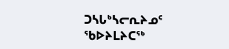ᑐᓴᒐᒃᓴᓕᕆᔨᓄᑦ ᖃᐅᔨᒪᔨᑕᖅ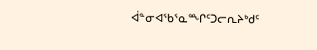ᐋᓐᓂᐊᖃᕐᓇᙱᑦᑐᓕᕆᔨᒃᑯᑦ